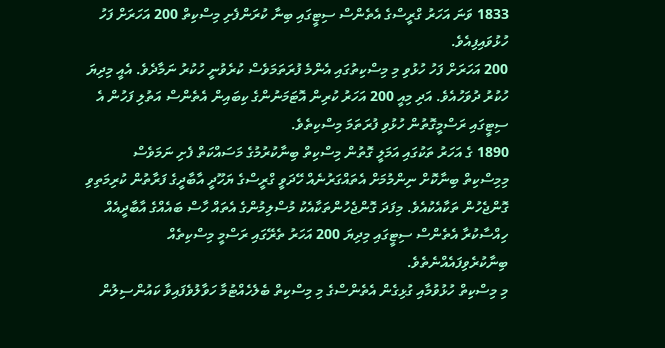1833 ވަނަ އަހަރު ގްރީސްގެ އެތެންސް ސިޓީގައި ބިނާ ކުރަންފެށި މިސްކިތް 200 އަހަރަށް ފަހު ހުޅުވައިފިއެވެ.
200 އަހަރަށް ފަހު ހުޅުވި މި މިސްކިތުގައި އެންމެ ފުރަތަމަވެސް ކުރެވުނީ ހުކުރު ނަމާދެވެ. އެއީ މިދިޔަ ހުކުރު ދުވަހުއެވެ. އަދި މިއީ 200 އަހަރު ކުރިން އޮޓަމަނުންގެ ކިބައިން އެތެންސް އަތުލި ފަހުން އެ ސިޓީގައި ރަސްމީގޮތުން ހުޅުވި ފުރަތަމަ މިސްކިތެވެ.
1890 ގެ އަހަރު ތަކުގައި އަމަލީ ގޮތުން މިސްކިތް ބިނާކުރުމުގެ މަސައްކަތް ފެށި ނަމަވެސް މިމިސްކިތް ބިނާކޮށް ނިންމުމަށް އެތައްގަރުނެއް ހޭދަވީ ގްރީސްގެ ޔަހޫދީ އާބާދީގެ ފަރާތުން ކުރިމަތިވި ގޮންޖެހުން ތަކާއެކުއެވެ. މިފަދަ ގޮންޖެހުންތަކާއެކު މުސްލިމުންގެ އެތައް ހާސް ބައެއްގެ އާބާދީއެއް ހިއްސާކުރާ އެތެންސް ސިޓީގައި މިދިޔަ 200 އަހަރު ތެރޭގައި ރަސްމީ މިސްކިތެއް ބިނާކުރެވިފައެއްނެތެވެ.
މި މިސްކިތް ހުޅުވުމާއި ގުޅިގެން އެތެންސްގެ މި މިސްކިތް ބެލެހެއްޓުމާ ހަވާލުވެފައިވާ ކައުންސިލުން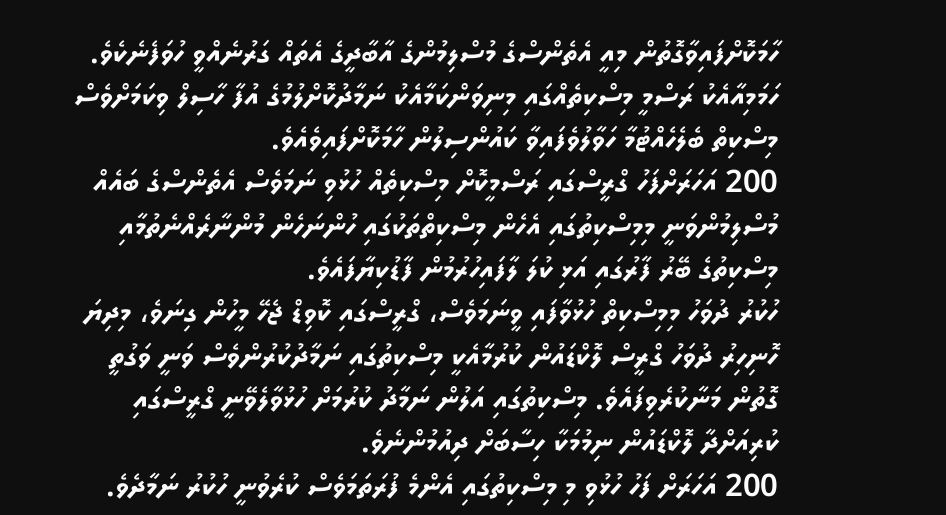ހާމަކޮށްފައިވާގޮތުން މިއީ އެތެންސްގެ މުސްލިމުންގެ އާބާދީގެ އެތައް ގަރުނެއްވީ ހުވަފެނެކެވެ. ހަމަމިއާއެކު ރަސްމީ މިސްކިތެއްގައި މިނިވަންކަމާއެކު ނަމާދުކޮށްލުމުގެ އުފާ ހާސިލް ވިކަމަށްވެސް މިސްކިތް ބެލެހެއްޓުމާ ހަވާލުވެފައިވާ ކައުންސިލުން ހާމަކޮށްފައިވެއެވެ.
200 އަހަރަށްފަހު ގްރީސްގައި ރަސްމީކޮށް މިސްކިތެއް ހުޅުވި ނަމަވެސް އެތެންސްގެ ބައެއް މުސްލިމުންވަނީ މިމިސްކިތުގައި އެހެން މިސްކިތްތަކުގައި ހުންނަހެން މުންނާރެއްނެތުމާއި މިސްކިތުގެ ބޭރު ފާރުގައި އަޅި ކުލަ ލާފައިހުރުމުން ފާޑުކިޔާފައެވެ.
ހުކުރު ދުވަހު މިމިސްކިތް ހުޅުވާފައި ވީނަމަވެސް، ގްރީސްގައި ކޮވިޑް ޖެހޭ މީހުން ގިނަވެ، މިދިޔަ ހޮނިހިރު ދުވަހު ގްރީސް ލޮކްޑައުން ކުރުމާއެކީ މިސްކިތުގައި ނަމާދުކުރުންވެސް ވަނީ ވަގުތީ ގޮތުން މަނާކުރެވިފައެވެ. މިސްކިތުގައި އަލުން ނަމާދު ކުރުމަށް ހުޅުވާލެވޭނީ ގްރީސްގައި ކުރިއަށްދާ ލޮކްޑައުން ނިމުމަކާ ހިސާބަށް ދިއުމުންނެވެ.
200 އަހަރަށް ފަހު ހުޅުވި މި މިސްކިތުގައި އެންމެ ފުރަތަމަވެސް ކުރެވުނީ ހުކުރު ނަމާދެވެ.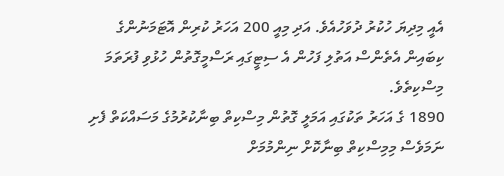އެއީ މިދިޔަ ހުކުރު ދުވަހުއެވެ. އަދި މިއީ 200 އަހަރު ކުރިން އޮޓަމަނުންގެ ކިބައިން އެތެންސް އަތުލި ފަހުން އެ ސިޓީގައި ރަސްމީގޮތުން ހުޅުވި ފުރަތަމަ މިސްކިތެވެ.
1890 ގެ އަހަރު ތަކުގައި އަމަލީ ގޮތުން މިސްކިތް ބިނާކުރުމުގެ މަސައްކަތް ފެށި ނަމަވެސް މިމިސްކިތް ބިނާކޮށް ނިންމުމަށް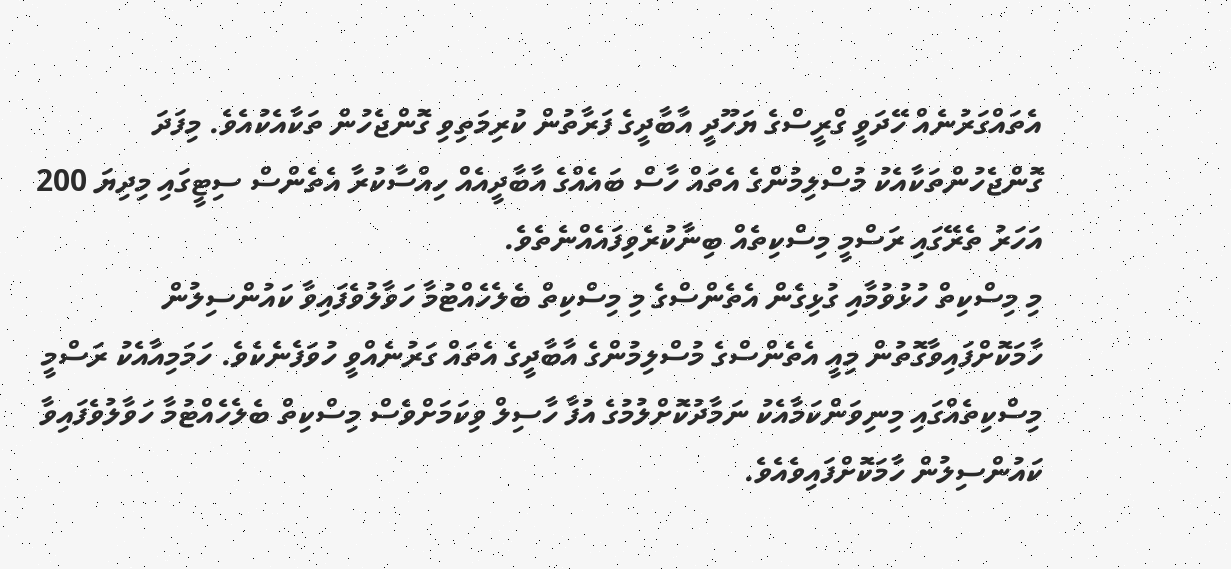އެތައްގަރުނެއް ހޭދަވީ ގްރީސްގެ ޔަހޫދީ އާބާދީގެ ފަރާތުން ކުރިމަތިވި ގޮންޖެހުން ތަކާއެކުއެވެ. މިފަދަ ގޮންޖެހުންތަކާއެކު މުސްލިމުންގެ އެތައް ހާސް ބައެއްގެ އާބާދީއެއް ހިއްސާކުރާ އެތެންސް ސިޓީގައި މިދިޔަ 200 އަހަރު ތެރޭގައި ރަސްމީ މިސްކިތެއް ބިނާކުރެވިފައެއްނެތެވެ.
މި މިސްކިތް ހުޅުވުމާއި ގުޅިގެން އެތެންސްގެ މި މިސްކިތް ބެލެހެއްޓުމާ ހަވާލުވެފައިވާ ކައުންސިލުން ހާމަކޮށްފައިވާގޮތުން މިއީ އެތެންސްގެ މުސްލިމުންގެ އާބާދީގެ އެތައް ގަރުނެއްވީ ހުވަފެނެކެވެ. ހަމަމިއާއެކު ރަސްމީ މިސްކިތެއްގައި މިނިވަންކަމާއެކު ނަމާދުކޮށްލުމުގެ އުފާ ހާސިލް ވިކަމަށްވެސް މިސްކިތް ބެލެހެއްޓުމާ ހަވާލުވެފައިވާ ކައުންސިލުން ހާމަކޮށްފައިވެއެވެ.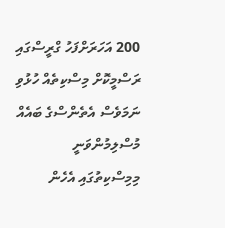200 އަހަރަށްފަހު ގްރީސްގައި ރަސްމީކޮށް މިސްކިތެއް ހުޅުވި ނަމަވެސް އެތެންސްގެ ބައެއް މުސްލިމުންވަނީ މިމިސްކިތުގައި އެހެން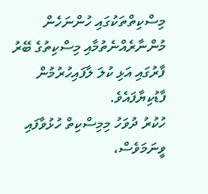މިސްކިތްތަކުގައި ހުންނަހެން މުންނާރެއްނެތުމާއި މިސްކިތުގެ ބޭރު ފާރުގައި އަޅި ކުލަ ލާފައިހުރުމުން ފާޑުކިޔާފައެވެ.
ހުކުރު ދުވަހު މިމިސްކިތް ހުޅުވާފައި ވީނަމަވެސް،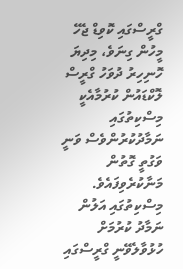ގްރީސްގައި ކޮވިޑް ޖެހޭ މީހުން ގިނަވެ، މިދިޔަ ހޮނިހިރު ދުވަހު ގްރީސް ލޮކްޑައުން ކުރުމާއެކީ މިސްކިތުގައި ނަމާދުކުރުންވެސް ވަނީ ވަގުތީ ގޮތުން މަނާކުރެވިފައެވެ. މިސްކިތުގައި އަލުން ނަމާދު ކުރުމަށް ހުޅުވާލެވޭނީ ގްރީސްގައި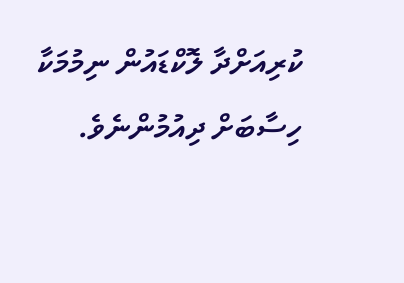ކުރިއަށްދާ ލޮކްޑައުން ނިމުމަކާ ހިސާބަށް ދިއުމުންނެވެ.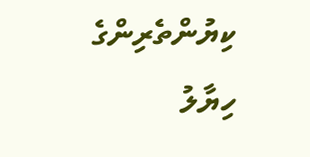ކިޔުންތެރިންގެ ހިޔާލު